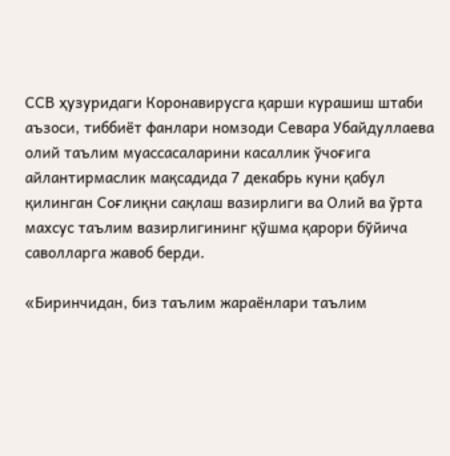ССВ ҳузуридаги Коронавирусга қарши курашиш штаби аъзоси, тиббиёт фанлари номзоди Севара Убайдуллаева олий таълим муассасаларини касаллик ўчоғига айлантирмаслик мақсадида 7 декабрь куни қабул қилинган Соғлиқни сақлаш вазирлиги ва Олий ва ўрта махсус таълим вазирлигининг қўшма қарори бўйича саволларга жавоб берди.

«Биринчидан, биз таълим жараёнлари таълим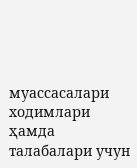муассасалари ходимлари ҳамда талабалари учун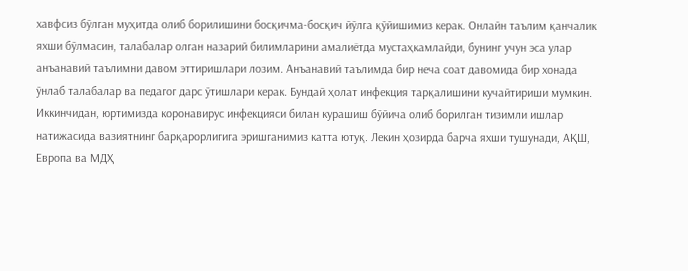хавфсиз бўлган муҳитда олиб борилишини босқичма-босқич йўлга қўйишимиз керак. Онлайн таълим қанчалик яхши бўлмасин, талабалар олган назарий билимларини амалиётда мустаҳкамлайди, бунинг учун эса улар анъанавий таълимни давом эттиришлари лозим. Анъанавий таълимда бир неча соат давомида бир хонада ўнлаб талабалар ва педагог дарс ўтишлари керак. Бундай ҳолат инфекция тарқалишини кучайтириши мумкин.
Иккинчидан, юртимизда коронавирус инфекцияси билан курашиш бўйича олиб борилган тизимли ишлар натижасида вазиятнинг барқарорлигига эришганимиз катта ютуқ. Лекин ҳозирда барча яхши тушунади, АҚШ, Европа ва МДҲ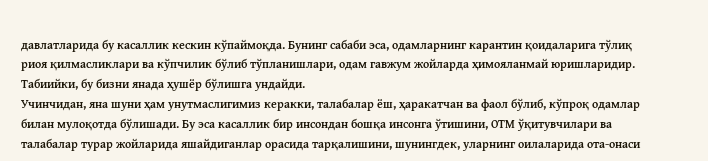давлатларида бу касаллик кескин кўпаймоқда. Бунинг сабаби эса, одамларнинг карантин қоидаларига тўлиқ риоя қилмасликлари ва кўпчилик бўлиб тўпланишлари, одам гавжум жойларда ҳимояланмай юришларидир. Табиийки, бу бизни янада ҳушёр бўлишга ундайди.
Учинчидан, яна шуни ҳам унутмаслигимиз керакки, талабалар ёш, ҳаракатчан ва фаол бўлиб, кўпроқ одамлар билан мулоқотда бўлишади. Бу эса касаллик бир инсондан бошқа инсонга ўтишини, ОТМ ўқитувчилари ва талабалар турар жойларида яшайдиганлар орасида тарқалишини, шунингдек, уларнинг оилаларида ота-онаси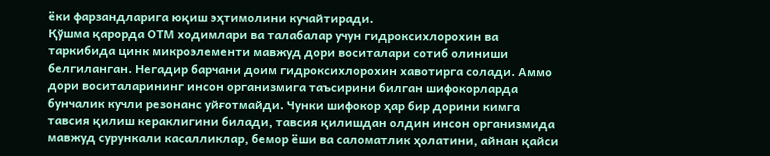ёки фарзандларига юқиш эҳтимолини кучайтиради.
Қўшма қарорда ОТМ ходимлари ва талабалар учун гидроксихлорохин ва таркибида цинк микроэлементи мавжуд дори воситалари сотиб олиниши белгиланган. Негадир барчани доим гидроксихлорохин хавотирга солади. Аммо дори воситаларининг инсон организмига таъсирини билган шифокорларда бунчалик кучли резонанс уйғотмайди. Чунки шифокор ҳар бир дорини кимга тавсия қилиш кераклигини билади, тавсия қилишдан олдин инсон организмида мавжуд сурункали касалликлар, бемор ёши ва саломатлик ҳолатини, айнан қайси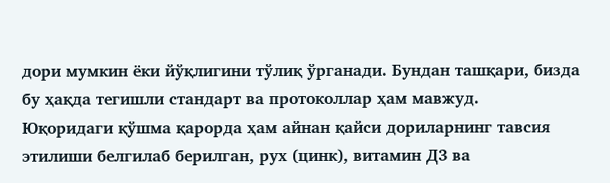дори мумкин ёки йўқлигини тўлиқ ўрганади. Бундан ташқари, бизда бу ҳақда тегишли стандарт ва протоколлар ҳам мавжуд.
Юқоридаги қўшма қарорда ҳам айнан қайси дориларнинг тавсия этилиши белгилаб берилган, рух (цинк), витамин Д3 ва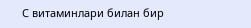С витаминлари билан бир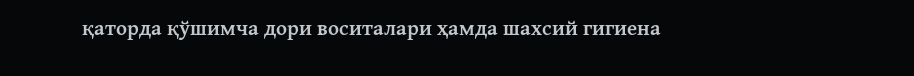қаторда қўшимча дори воситалари ҳамда шахсий гигиена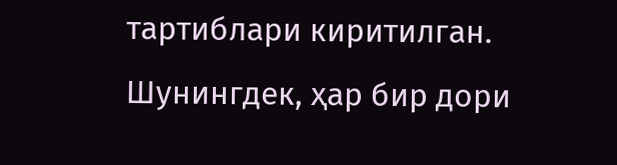тартиблари киритилган. Шунингдек, ҳар бир дори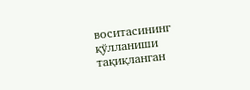воситасининг қўлланиши тақиқланган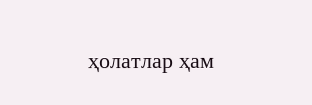ҳолатлар ҳам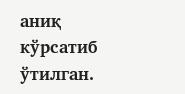аниқ кўрсатиб ўтилган.